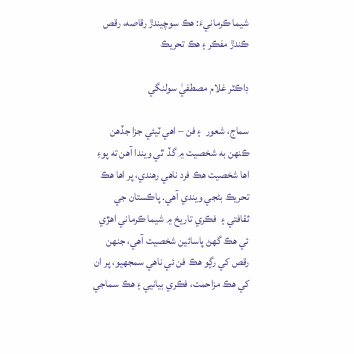شيما ڪرمانيءَ: هڪ سوچيندڙ رقاصه، رقص ڪندڙ مفڪر ۽ هڪ تحريڪ

ڊاڪٽر غلام مصطفيٰ سولنگي

سماج، شعور  ۽ فن – اهي ٽيئي جزا جڏهن ڪنهن به شخصيت ۾ گڏ  ٿي ويندا آهن ته پوءِ اها شخصيت هڪ فرد ناهي رهندي، پر اها هڪ تحريڪ بڻجي ويندي آهي. پاڪستان جي ثقافتي ۽  فڪري تاريخ ۾ شيما ڪرماني اهڙي ئي هڪ گھڻ پاسائين شخصيت آهي، جنهن رقص کي رڳو هڪ فن ئي ناهي سمجھيو، پر ان کي هڪ مزاحمت، فڪري بيانيي ۽ هڪ سماجي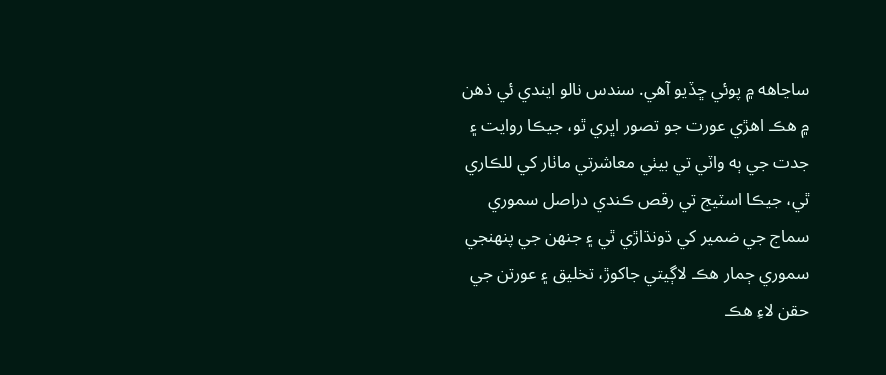ساڃاهه ۾ پوئي ڇڏيو آهي. سندس نالو ايندي ئي ذهن ۾ هڪ اهڙي عورت جو تصور اڀري ٿو، جيڪا روايت ۽ جدت جي ٻه واٽي تي بيٺي معاشرتي ماٺار کي للڪاري ٿي، جيڪا اسٽيج تي رقص ڪندي دراصل سموري سماج جي ضمير کي ڌونڌاڙي ٿي ۽ جنهن جي پنهنجي سموري ڄمار هڪ لاڳيتي جاکوڙ، تخليق ۽ عورتن جي حقن لاءِ هڪ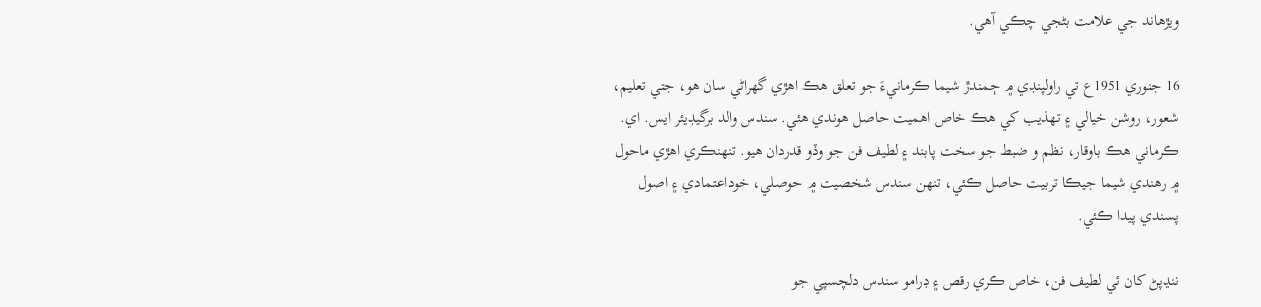ويڙهاند جي علامت بڻجي چڪي آهي.

16 جنوري 1951ع تي راولپنڊي ۾ ڄمندڙ شيما ڪرمانيءَ جو تعلق هڪ اهڙي گهراڻي سان هو، جتي تعليم، شعور، روشن خيالي ۽ تهذيب کي هڪ خاص اهميت حاصل هوندي هئي. سندس والد برگيڊيئر ايس. اي. ڪرماني هڪ باوقار، نظم و ضبط جو سخت پابند ۽ لطيف فن جو وڏو قدردان هيو. تنهنڪري اهڙي ماحول ۾ رهندي شيما جيڪا تربيت حاصل ڪئي، تنهن سندس شخصيت ۾ حوصلي، خوداعتمادي ۽ اصول پسندي پيدا ڪئي.

ننڍپڻ کان ئي لطيف فن، خاص ڪري رقص ۽ ڊرامو سندس دلچسپي جو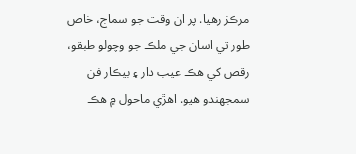مرڪز رهيا. پر ان وقت جو سماج، خاص طور تي اسان جي ملڪ جو وچولو طبقو، رقص کي هڪ عيب دار ۽ بيڪار فن سمجھندو هيو. اهڙي ماحول ۾ هڪ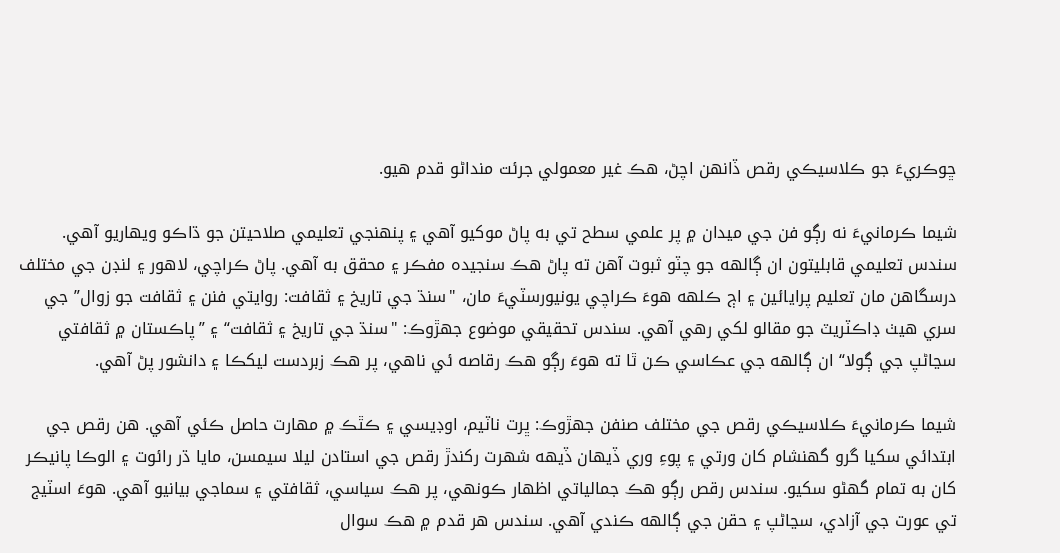ڇوڪريءَ جو ڪلاسيڪي رقص ڏانهن اچڻ، هڪ غير معمولي جرئت منداڻو قدم هيو.

شيما ڪرمانيءَ نه رڳو فن جي ميدان ۾ پر علمي سطح تي به پاڻ موکيو آهي ۽ پنهنجي تعليمي صلاحيتن جو ڌاڪو ويهاريو آهي. سندس تعليمي قابليتون ان ڳالهه جو چٽو ثبوت آهن ته پاڻ هڪ سنجيده مفڪر ۽ محقق به آهي. پاڻ ڪراچي، لاهور ۽ لنڊن جي مختلف درسگاهن مان تعليم پرايائين ۽ اڄ ڪلهه هوءَ ڪراچي يونيورسٽيءَ مان، "سنڌ جي تاريخ ۽ ثقافت: روايتي فنن ۽ ثقافت جو زوال” جي سري هيٺ ڊاڪٽريٽ جو مقالو لکي رهي آهي. سندس تحقيقي موضوع جهڙوڪ: "سنڌ جي تاريخ ۽ ثقافت“ ۽ ”پاڪستان ۾ ثقافتي سڃاڻپ جي ڳولا“ ان ڳالهه جي عڪاسي ڪن ٿا ته هوءَ رڳو هڪ رقاصه ئي ناهي، پر هڪ زبردست ليکڪا ۽ دانشور پڻ آهي.

شيما ڪرمانيءَ ڪلاسيڪي رقص جي مختلف صنفن جهڙوڪ: ڀرت ناٽيم، اوڊيسي ۽ ڪٿڪ ۾ مهارت حاصل ڪئي آهي. هن رقص جي ابتدائي سکيا گرو گھنشام کان ورتي ۽ پوءِ وري ڏيهان ڏيهه شهرت رکندڙ رقص جي استادن ليلا سيمسن، مايا ڌر رائوت ۽ الوڪا پانيڪر کان به تمام گھڻو سکيو. سندس رقص رڳو هڪ جمالياتي اظهار ڪونهي، پر هڪ سياسي، ثقافتي ۽ سماجي بيانيو آهي. هوءَ اسٽيج تي عورت جي آزادي، سڃاڻپ ۽ حقن جي ڳالهه ڪندي آهي. سندس هر قدم ۾ هڪ سوال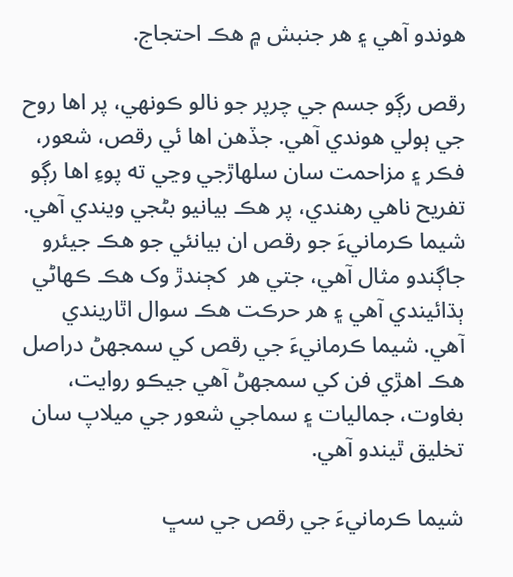هوندو آهي ۽ هر جنبش ۾ هڪ احتجاج.

رقص رڳو جسم جي چرپر جو نالو ڪونهي، پر اها روح جي ٻولي هوندي آهي. جڏهن اها ئي رقص، شعور، فڪر ۽ مزاحمت سان سلهاڙجي وڃي ته پوءِ اها رڳو تفريح ناهي رهندي، پر هڪ بيانيو بڻجي ويندي آهي. شيما ڪرمانيءَ جو رقص ان بيانئي جو هڪ جيئرو جاڳندو مثال آهي، جتي هر  کڄندڙ وک هڪ ڪهاڻي ٻڌائيندي آهي ۽ هر حرڪت هڪ سوال اٿاريندي آهي. شيما ڪرمانيءَ جي رقص کي سمجھڻ دراصل هڪ اهڙي فن کي سمجھڻ آهي جيڪو روايت، بغاوت، جماليات ۽ سماجي شعور جي ميلاپ سان تخليق ٿيندو آهي.

شيما ڪرمانيءَ جي رقص جي سڀ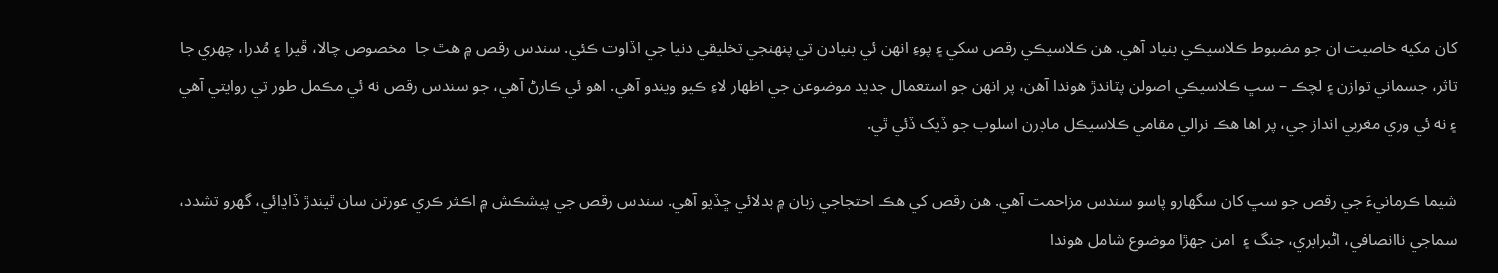کان مکيه خاصيت ان جو مضبوط ڪلاسيڪي بنياد آهي. هن ڪلاسيڪي رقص سکي ۽ پوءِ انھن ئي بنيادن تي پنهنجي تخليقي دنيا جي اڏاوت ڪئي. سندس رقص ۾ هٿ جا  مخصوص چالا، ڦيرا ۽ مُدرا، چهري جا تاثر، جسماني توازن ۽ لچڪ – سڀ ڪلاسيڪي اصولن پٽاندڙ هوندا آهن، پر انهن جو استعمال جديد موضوعن جي اظهار لاءِ ڪيو ويندو آهي. اهو ئي ڪارڻ آهي، جو سندس رقص نه ئي مڪمل طور تي روايتي آهي ۽ نه ئي وري مغربي انداز جي، پر اها هڪ نرالي مقامي ڪلاسيڪل ماڊرن اسلوب جو ڏيک ڏئي ٿي.

شيما ڪرمانيءَ جي رقص جو سڀ کان سگهارو پاسو سندس مزاحمت آهي. هن رقص کي هڪ احتجاجي زبان ۾ بدلائي ڇڏيو آهي. سندس رقص جي پيشڪش ۾ اڪثر ڪري عورتن سان ٿيندڙ ڏاڍائي، گهرو تشدد، سماجي ناانصافي، اڻبرابري، جنگ ۽  امن جهڙا موضوع شامل هوندا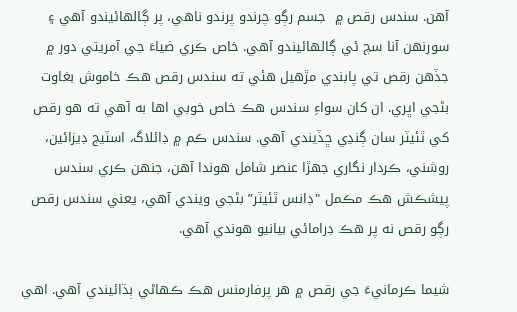آهن. سندس رقص ۾  جسم رڳو چرندو پرندو ناهي، پر ڳالهائيندو آهي ۽ سورنهن آنا سچ ئي ڳالهائيندو آهي. خاص ڪري ضياءَ جي آمريتي دور ۾ جڏهن رقص تي پابندي مڙهيل هئي ته سندس رقص هڪ خاموش بغاوت بڻجي اڀري. ان کان سواءِ سندس هڪ خاص خوبي اها به آهي ته هو رقص کي ٿئيٽر سان ڳنڍي ڇڏيندي آهي. سندس ڪم ۾ ڊائلاگ، اسٽيج ڊيزائين، روشني، ڪردار نگاري جهڙا عنصر شامل هوندا آهن، جنهن ڪري سندس پيشڪش هڪ مڪمل "ڊانس ٿئيٽر” بڻجي ويندي آهي، يعني سندس رقص رڳو رقص نه پر هڪ ڊرامائي بيانيو هوندي آهي.

شيما ڪرمانيءَ جي رقص ۾ هر پرفارمنس هڪ ڪهاڻي ٻڌائيندي آهي. اهي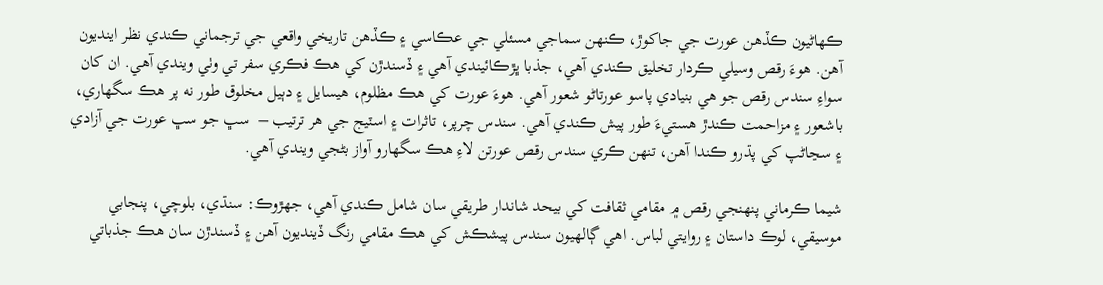ڪهاڻيون ڪڏهن عورت جي جاکوڙ، ڪنهن سماجي مسئلي جي عڪاسي ۽ ڪڏهن تاريخي واقعي جي ترجماني ڪندي نظر اينديون آهن. هوءَ رقص وسيلي ڪردار تخليق ڪندي آهي، جذبا ڀڙڪائيندي آهي ۽ ڏسندڙن کي هڪ فڪري سفر تي وٺي ويندي آهي. ان کان سواءِ سندس رقص جو هي بنيادي پاسو عورتاڻو شعور آهي. هوءَ عورت کي هڪ مظلوم، هيسايل ۽ دٻيل مخلوق طور نه پر هڪ سگهاري، باشعور ۽ مزاحمت ڪندڙ هستيءَ طور پيش ڪندي آهي. سندس چرپر، تاثرات ۽ اسٽيج جي هر ترتيب –  سڀ جو سڀ عورت جي آزادي ۽ سڃاڻپ کي پڌرو ڪندا آهن، تنهن ڪري سندس رقص عورتن لاءِ هڪ سگهارو آواز بڻجي ويندي آهي.

شيما ڪرماني پنهنجي رقص ۾ مقامي ثقافت کي بيحد شاندار طريقي سان شامل ڪندي آهي، جهڙوڪ: سنڌي، بلوچي، پنجابي موسيقي، لوڪ داستان ۽ روايتي لباس. اهي ڳالهيون سندس پيشڪش کي هڪ مقامي رنگ ڏينديون آهن ۽ ڏسندڙن سان هڪ جذباتي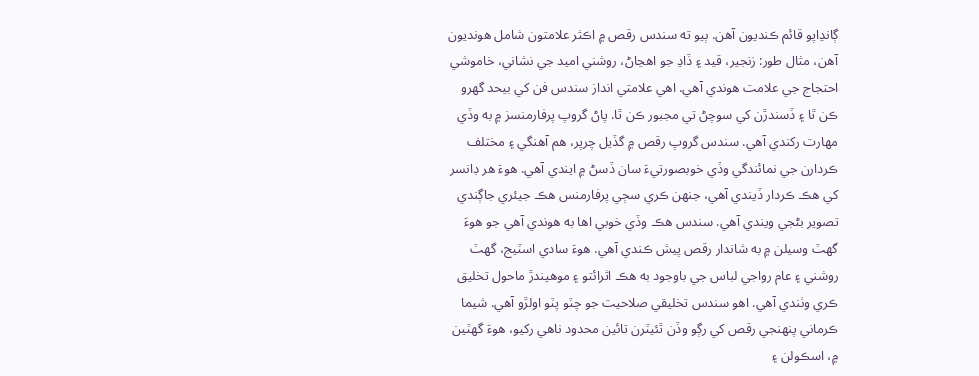ڳانڍاپو قائم ڪنديون آهن. ٻيو ته سندس رقص ۾ اڪثر علامتون شامل هونديون آهن، مثال طور: زنجير، قيد ۽ ڏاڍ جو اهڃاڻ، روشني اميد جي نشاني، خاموشي احتجاج جي علامت هوندي آهي. اهي علامتي انداز سندس فن کي بيحد گهرو ڪن ٿا ۽ ڏسندڙن کي سوچڻ تي مجبور ڪن ٿا. پاڻ گروپ پرفارمنسز ۾ به وڏي مهارت رکندي آهي. سندس گروپ رقص ۾ گڏيل چرپر، هم آهنگي ۽ مختلف ڪردارن جي نمائندگي وڏي خوبصورتيءَ سان ڏسڻ ۾ ايندي آهي. هوءَ هر ڊانسر کي هڪ ڪردار ڏيندي آهي، جنهن ڪري سڄي پرفارمنس هڪ جيئري جاڳندي تصوير بڻجي ويندي آهي. سندس هڪ وڏي خوبي اها به هوندي آهي جو هوءَ گهٽ وسيلن ۾ به شاندار رقص پيش ڪندي آهي. هوءَ سادي اسٽيج، گهٽ روشني ۽ عام رواجي لباس جي باوجود به هڪ اثرائتو ۽ موهيندڙ ماحول تخليق ڪري وٺندي آهي. اهو سندس تخليقي صلاحيت جو چٽو پٽو اولڙو آهي. شيما ڪرماني پنهنجي رقص کي رڳو وڏن ٿئيٽرن تائين محدود ناهي رکيو، هوءَ گهٽين ۾، اسڪولن ۽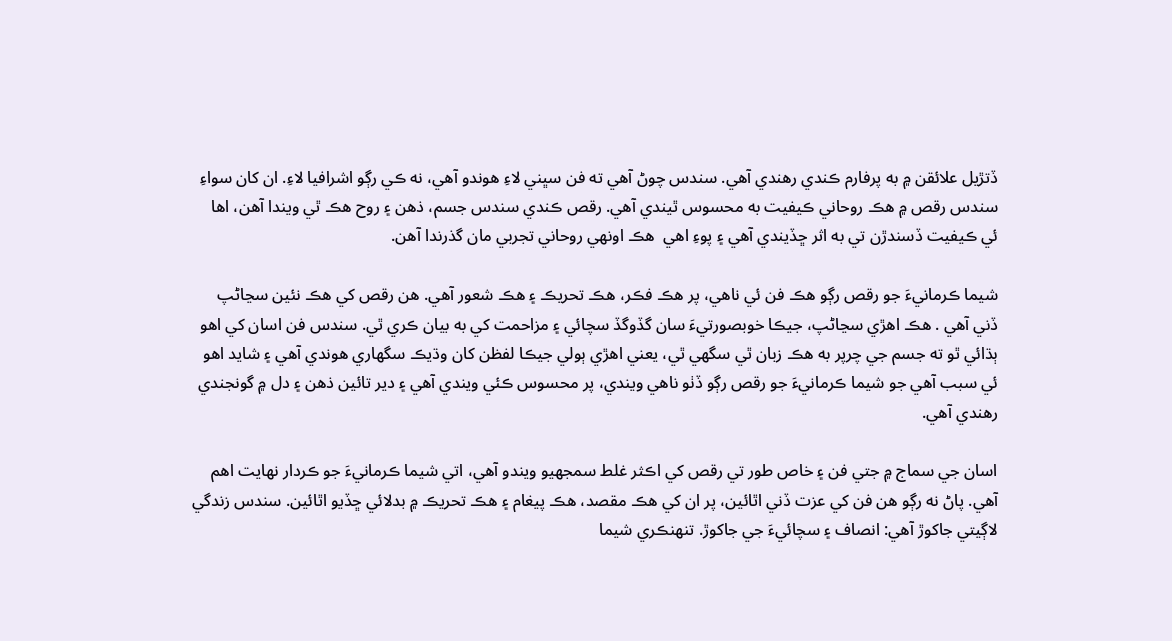ڏتڙيل علائقن ۾ به پرفارم ڪندي رهندي آهي. سندس چوڻ آهي ته فن سڀني لاءِ هوندو آهي، نه ڪي رڳو اشرافيا لاءِ. ان کان سواءِ سندس رقص ۾ هڪ روحاني ڪيفيت به محسوس ٿيندي آهي. رقص ڪندي سندس جسم، ذهن ۽ روح هڪ ٿي ويندا آهن، اها ئي ڪيفيت ڏسندڙن تي به اثر ڇڏيندي آهي ۽ پوءِ اهي  هڪ اونهي روحاني تجربي مان گذرندا آهن.

شيما ڪرمانيءَ جو رقص رڳو هڪ فن ئي ناهي، پر هڪ فڪر، هڪ تحريڪ ۽ هڪ شعور آهي. هن رقص کي هڪ نئين سڃاڻپ ڏني آهي . هڪ اهڙي سڃاڻپ، جيڪا خوبصورتيءَ سان گڏوگڏ سچائي ۽ مزاحمت کي به بيان ڪري ٿي. سندس فن اسان کي اهو ٻڌائي ٿو ته جسم جي چرپر به هڪ زبان ٿي سگهي ٿي، يعني اهڙي ٻولي جيڪا لفظن کان وڌيڪ سگهاري هوندي آهي ۽ شايد اهو ئي سبب آهي جو شيما ڪرمانيءَ جو رقص رڳو ڏٺو ناهي ويندي، پر محسوس ڪئي ويندي آهي ۽ دير تائين ذهن ۽ دل ۾ گونجندي رهندي آهي.

اسان جي سماج ۾ جتي فن ۽ خاص طور تي رقص کي اڪثر غلط سمجھيو ويندو آهي، اتي شيما ڪرمانيءَ جو ڪردار نهايت اهم آهي. پاڻ نه رڳو هن فن کي عزت ڏني اٿائين، پر ان کي هڪ مقصد، هڪ پيغام ۽ هڪ تحريڪ ۾ بدلائي ڇڏيو اٿائين. سندس زندگي لاڳيتي جاکوڙ آهي: انصاف ۽ سچائيءَ جي جاکوڙ. تنهنڪري شيما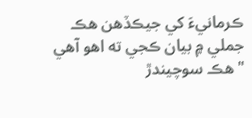ڪرمانيءَ کي جيڪڏهن هڪ جملي ۾ بيان ڪجي ته اهو آهي "هڪ سوچيندڙ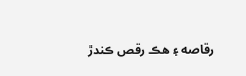رقاصه ۽ هڪ رقص ڪندڙ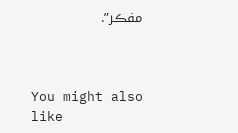مفڪر”.



You might also like